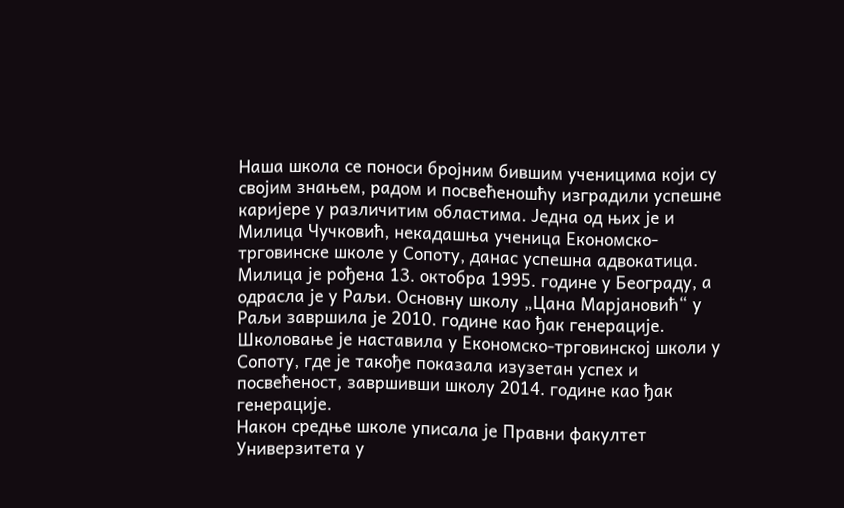Наша школа се поноси бројним бившим ученицима који су својим знањем, радом и посвећеношћу изградили успешне каријере у различитим областима. Једна од њих је и Милица Чучковић, некадашња ученица Економско-трговинске школе у Сопоту, данас успешна адвокатица.
Милица је рођена 13. октобра 1995. године у Београду, а одрасла је у Раљи. Основну школу „Цана Марјановић“ у Раљи завршила је 2010. године као ђак генерације. Школовање је наставила у Економско-трговинској школи у Сопоту, где је такође показала изузетан успех и посвећеност, завршивши школу 2014. године као ђак генерације.
Након средње школе уписала је Правни факултет Универзитета у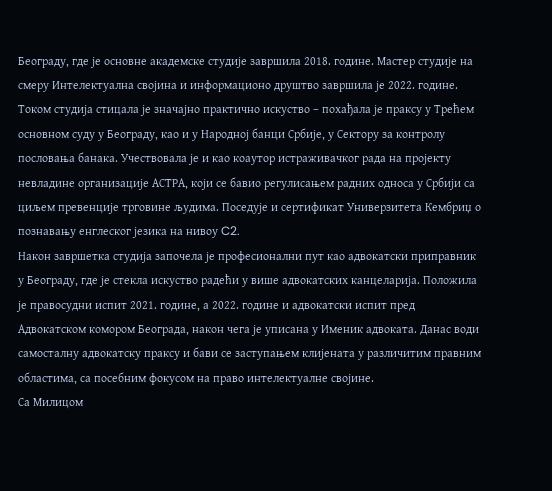Београду, где је основне академске студије завршила 2018. године. Мастер студије на смеру Интелектуална својина и информационо друштво завршила је 2022. године.
Током студија стицала је значајно практично искуство – похађала је праксу у Трећем основном суду у Београду, као и у Народној банци Србије, у Сектору за контролу пословања банака. Учествовала је и као коаутор истраживачког рада на пројекту невладине организације АСТРА, који се бавио регулисањем радних односа у Србији са циљем превенције трговине људима. Поседује и сертификат Универзитета Кембриџ о познавању енглеског језика на нивоу C2.
Након завршетка студија започела је професионални пут као адвокатски приправник у Београду, где је стекла искуство радећи у више адвокатских канцеларија. Положила је правосудни испит 2021. године, а 2022. године и адвокатски испит пред Адвокатском комором Београда, након чега је уписана у Именик адвоката. Данас води самосталну адвокатску праксу и бави се заступањем клијената у различитим правним областима, са посебним фокусом на право интелектуалне својине.
Са Милицом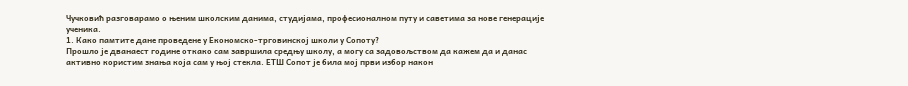Чучковић разговарамо о њеним школским данима, студијама, професионалном путу и саветима за нове генерације ученика.
1. Како памтите дане проведене у Економско-трговинској школи у Сопоту?
Прошло је дванаест године откако сам завршила средњу школу, а могу са задовољством да кажем да и данас активно користим знања која сам у њој стекла. ЕТШ Сопот је била мој први избор након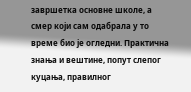завршетка основне школе, а смер који сам одабрала у то време био је огледни. Практична знања и вештине, попут слепог куцања, правилног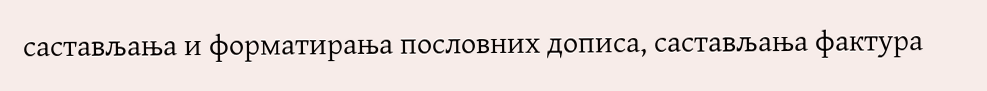састављања и форматирања пословних дописа, састављања фактура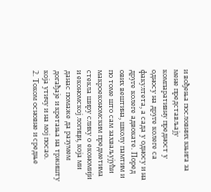и вођења пословних књига за мене представљају компаративну предност у односу на друге колеге са факултета, а сада у односу и на друге колеге адвокате. Поред ових вештина, школу памтим и по томе што сам захваљујући макроекономским предметима стекла ширу слику о економији и економској логици, која ми данас помаже да разумем догађаје и кретања на тржишту која утичу и на мој посао.
2. Током основне и средње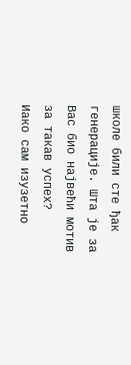школе били сте ђак генерације. Шта је за Вас био највећи мотив за такав успех?
Иако сам изузетно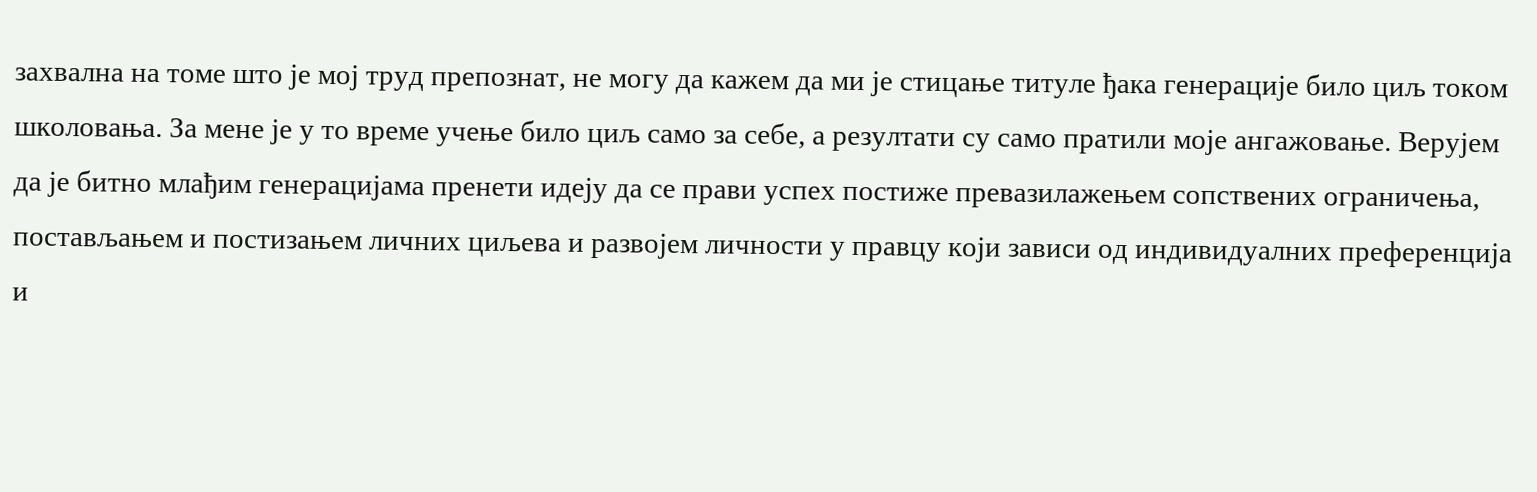захвална на томе што је мој труд препознат, не могу да кажем да ми је стицање титуле ђака генерације било циљ током школовања. За мене је у то време учење било циљ само за себе, а резултати су само пратили моје ангажовање. Верујем да је битно млађим генерацијама пренети идеју да се прави успех постиже превазилажењем сопствених ограничења, постављањем и постизањем личних циљева и развојем личности у правцу који зависи од индивидуалних преференција и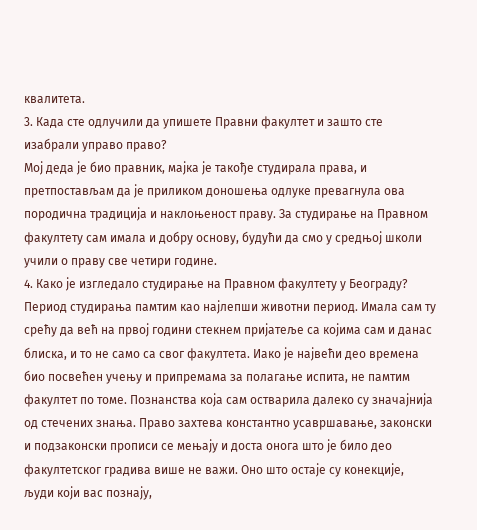квалитета.
3. Када сте одлучили да упишете Правни факултет и зашто сте изабрали управо право?
Мој деда је био правник, мајка је такође студирала права, и претпостављам да је приликом доношења одлуке превагнула ова породична традиција и наклоњеност праву. За студирање на Правном факултету сам имала и добру основу, будући да смо у средњој школи учили о праву све четири године.
4. Како је изгледало студирање на Правном факултету у Београду?
Период студирања памтим као најлепши животни период. Имала сам ту срећу да већ на првој години стекнем пријатеље са којима сам и данас блиска, и то не само са свог факултета. Иако је највећи део времена био посвећен учењу и припремама за полагање испита, не памтим факултет по томе. Познанства која сам остварила далеко су значајнија од стечених знања. Право захтева константно усавршавање, законски и подзаконски прописи се мењају и доста онога што је било део факултетског градива више не важи. Оно што остаје су конекције, људи који вас познају,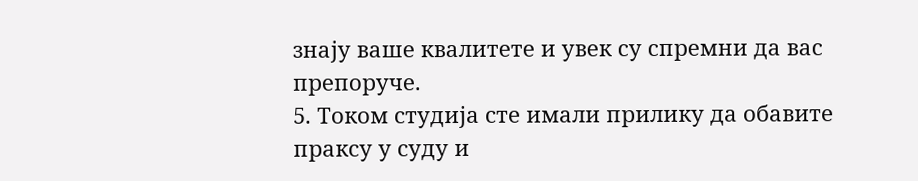знају ваше квалитете и увек су спремни да вас препоруче.
5. Током студија сте имали прилику да обавите праксу у суду и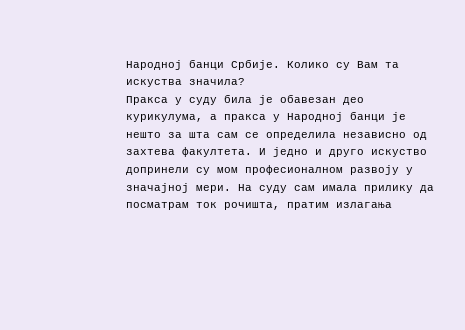Народној банци Србије. Колико су Вам та искуства значила?
Пракса у суду била је обавезан део курикулума, а пракса у Народној банци је нешто за шта сам се определила независно од захтева факултета. И једно и друго искуство допринели су мом професионалном развоју у значајној мери. На суду сам имала прилику да посматрам ток рочишта, пратим излагања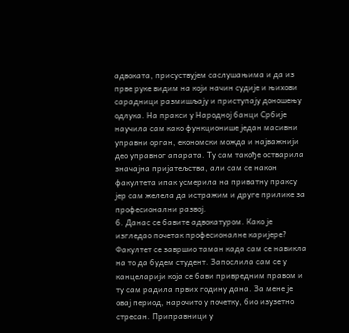адвоката, присуствујем саслушањима и да из прве руке видим на који начин судије и њихови сарадници размишљају и приступају доношењу одлука. На пракси у Народној банци Србије научила сам како функционише један масивни управни орган, економски можда и најважнији део управног апарата. Ту сам такође остварила значајна пријатељства, али сам се након факултета ипак усмерила на приватну праксу јер сам желела да истражим и друге прилике за професионални развој.
6. Данас се бавите адвокатуром. Како је изгледао почетак професионалне каријере?
Факултет се завршио таман када сам се навикла на то да будем студент. Запослила сам се у канцеларији која се бави привредним правом и ту сам радила првих годину дана. За мене је овај период, нарочито у почетку, био изузетно стресан. Приправници у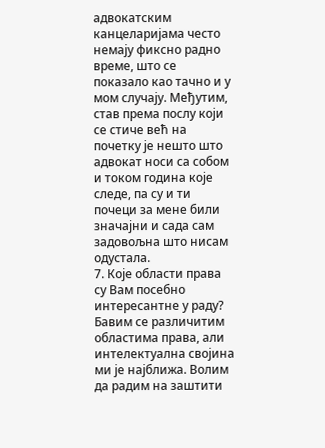адвокатским канцеларијама често немају фиксно радно време, што се показало као тачно и у мом случају. Међутим, став према послу који се стиче већ на почетку је нешто што адвокат носи са собом и током година које следе, па су и ти почеци за мене били значајни и сада сам задовољна што нисам одустала.
7. Које области права су Вам посебно интересантне у раду?
Бавим се различитим областима права, али интелектуална својина ми је најближа. Волим да радим на заштити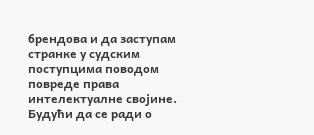брендова и да заступам странке у судским поступцима поводом повреде права интелектуалне својине. Будући да се ради о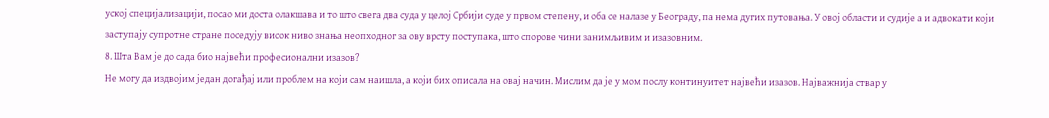уској специјализацији, посао ми доста олакшава и то што свега два суда у целој Србији суде у првом степену, и оба се налазе у Београду, па нема дугих путовања. У овој области и судије а и адвокати који заступају супротне стране поседују висок ниво знања неопходног за ову врсту поступака, што спорове чини занимљивим и изазовним.
8. Шта Вам је до сада био највећи професионални изазов?
Не могу да издвојим један догађај или проблем на који сам наишла, а који бих описала на овај начин. Мислим да је у мом послу континуитет највећи изазов. Најважнија ствар у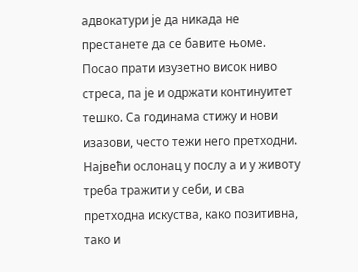адвокатури је да никада не престанете да се бавите њоме. Посао прати изузетно висок ниво стреса, па је и одржати континуитет тешко. Са годинама стижу и нови изазови, често тежи него претходни. Највећи ослонац у послу а и у животу треба тражити у себи, и сва претходна искуства, како позитивна, тако и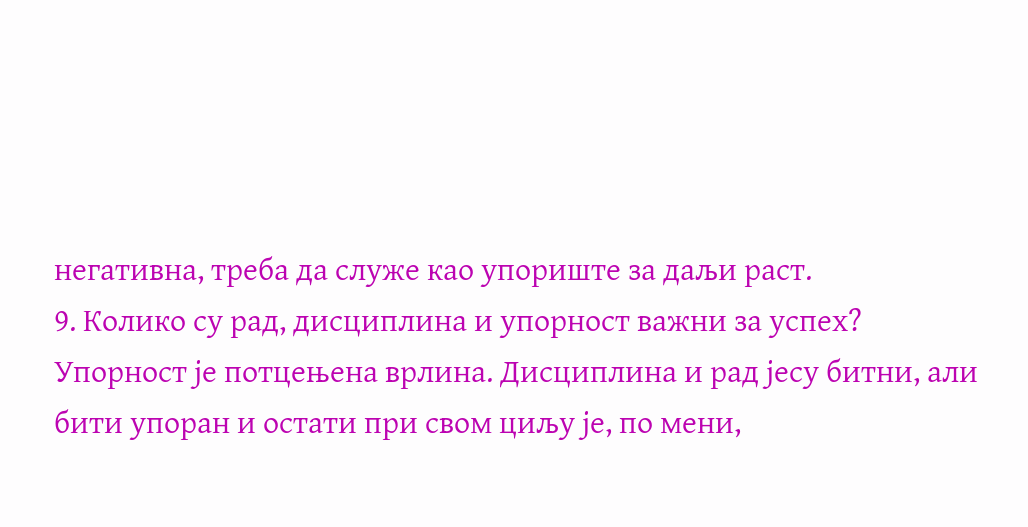негативна, треба да служе као упориште за даљи раст.
9. Колико су рад, дисциплина и упорност важни за успех?
Упорност је потцењена врлина. Дисциплина и рад јесу битни, али бити упоран и остати при свом циљу је, по мени,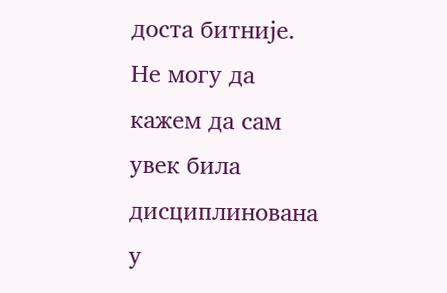доста битније. Не могу да кажем да сам увек била дисциплинована у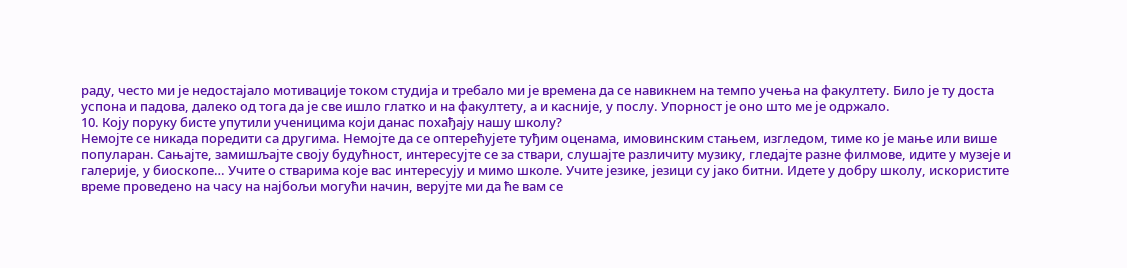раду, често ми је недостајало мотивације током студија и требало ми је времена да се навикнем на темпо учења на факултету. Било је ту доста успона и падова, далеко од тога да је све ишло глатко и на факултету, а и касније, у послу. Упорност је оно што ме је одржало.
10. Коју поруку бисте упутили ученицима који данас похађају нашу школу?
Немојте се никада поредити са другима. Немојте да се оптерећујете туђим оценама, имовинским стањем, изгледом, тиме ко је мање или више популаран. Сањајте, замишљајте своју будућност, интересујте се за ствари, слушајте различиту музику, гледајте разне филмове, идите у музеје и галерије, у биоскопе… Учите о стварима које вас интересују и мимо школе. Учите језике, језици су јако битни. Идете у добру школу, искористите време проведено на часу на најбољи могући начин, верујте ми да ће вам се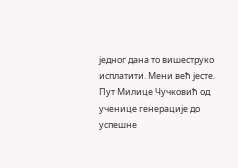једног дана то вишеструко исплатити. Мени већ јесте.
Пут Милице Чучковић од ученице генерације до успешне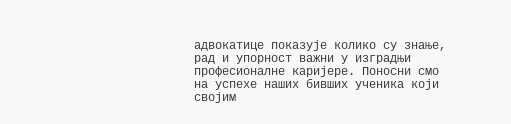адвокатице показује колико су знање, рад и упорност важни у изградњи професионалне каријере. Поносни смо на успехе наших бивших ученика који својим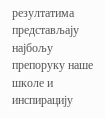резултатима представљају најбољу препоруку наше школе и инспирацију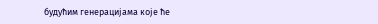будућим генерацијама које ће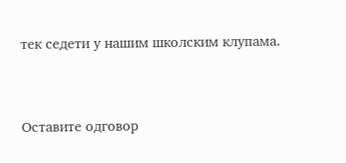тек седети у нашим школским клупама.




Оставите одговор